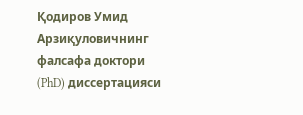Қодиров Умид Арзиқуловичнинг
фалсафа доктори (PhD) диссертацияси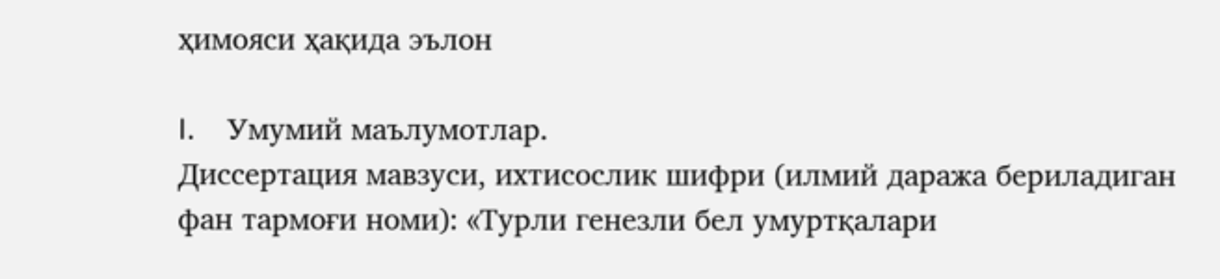ҳимояси ҳақида эълон

I.    Умумий маълумотлар.
Диссертация мавзуси, ихтисослик шифри (илмий даража бериладиган фан тармоғи номи): «Турли генезли бел умуртқалари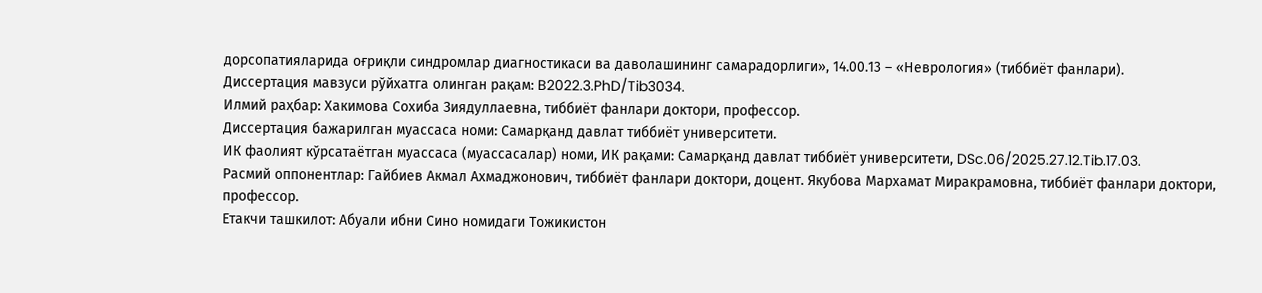дорсопатияларида оғриқли синдромлар диагностикаси ва даволашининг самарадорлиги», 14.00.13 – «Неврология» (тиббиёт фанлари).
Диссертация мавзуси рўйхатга олинган рақам: B2022.3.PhD/Tib3034.
Илмий раҳбар: Хакимова Сохиба Зиядуллаевна, тиббиёт фанлари доктори, профессор.
Диссертация бажарилган муассаса номи: Самарқанд давлат тиббиёт университети.
ИК фаолият кўрсатаётган муассаса (муассасалар) номи, ИК рақами: Самарқанд давлат тиббиёт университети, DSc.06/2025.27.12.Tib.17.03.
Расмий оппонентлар: Гайбиев Акмал Ахмаджонович, тиббиёт фанлари доктори, доцент. Якубова Мархамат Миракрамовна, тиббиёт фанлари доктори, профессор.
Етакчи ташкилот: Абуали ибни Сино номидаги Тожикистон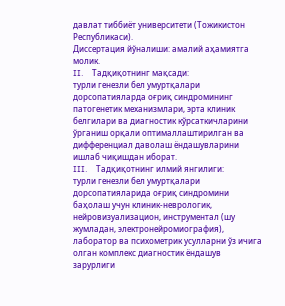давлат тиббиёт университети (Тожикистон Республикаси).
Диссертация йўналиши: амалий аҳамиятга молик.
II.    Тадқиқотнинг мақсади:
турли генезли бел умуртқалари дорсопатияларда оғриқ синдромининг патогенетик механизмлари, эрта клиник белгилари ва диагностик кўрсаткичларини ўрганиш орқали оптималлаштирилган ва дифференциал даволаш ёндашувларини ишлаб чиқишдан иборат.
III.    Тадқиқотнинг илмий янгилиги:
турли генезли бел умуртқалари дорсопатияларида оғриқ синдромини баҳолаш учун клиник-неврологик, нейровизуализацион, инструментал (шу жумладан, электронейромиография), лаборатор ва психометрик усулларни ўз ичига олган комплекс диагностик ёндашув зарурлиги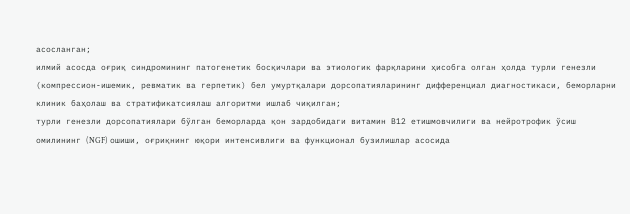асосланган;
илмий асосда оғриқ синдромининг патогенетик босқичлари ва этиологик фарқларини ҳисобга олган ҳолда турли генезли (компрессион-ишемик, ревматик ва герпетик) бел умуртқалари дорсопатияларининг дифференциал диагностикаси, беморларни клиник баҳолаш ва стратификатсиялаш алгоритми ишлаб чиқилган;
турли генезли дорсопатиялари бўлган беморларда қон зардобидаги витамин В12 етишмовчилиги ва нейротрофик ўсиш омилининг (NGF) ошиши, оғриқнинг юқори интенсивлиги ва функционал бузилишлар асосида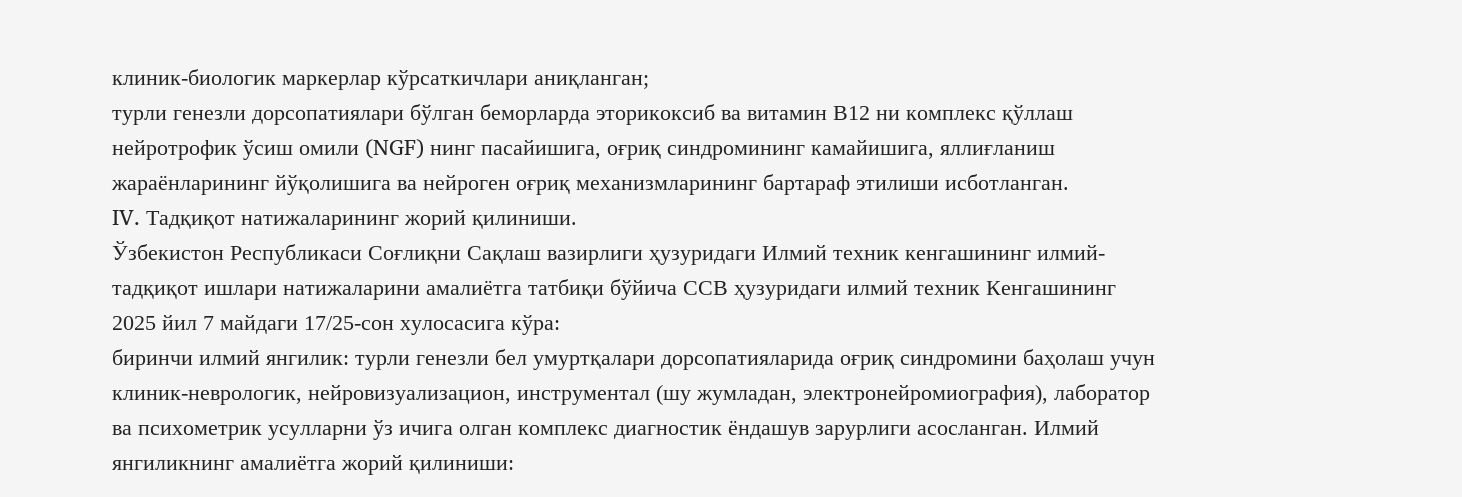клиник-биологик маркерлар кўрсаткичлари аниқланган;
турли генезли дорсопатиялари бўлган беморларда эторикоксиб ва витамин В12 ни комплекс қўллаш нейротрофик ўсиш омили (NGF) нинг пасайишига, оғриқ синдромининг камайишига, яллиғланиш жараёнларининг йўқолишига ва нейроген оғриқ механизмларининг бартараф этилиши исботланган.
IV. Тадқиқот натижаларининг жорий қилиниши.
Ўзбекистон Республикаси Соғлиқни Сақлаш вазирлиги ҳузуридаги Илмий техник кенгашининг илмий-тадқиқот ишлари натижаларини амалиётга татбиқи бўйича ССВ ҳузуридаги илмий техник Кенгашининг 2025 йил 7 майдаги 17/25-сон хулосасига кўра:
биринчи илмий янгилик: турли генезли бел умуртқалари дорсопатияларида оғриқ синдромини баҳолаш учун клиник-неврологик, нейровизуализацион, инструментал (шу жумладан, электронейромиография), лаборатор ва психометрик усулларни ўз ичига олган комплекс диагностик ёндашув зарурлиги асосланган. Илмий янгиликнинг амалиётга жорий қилиниши: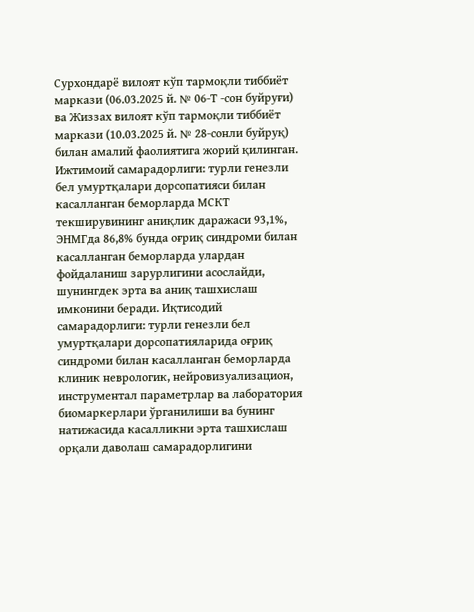Сурхондарё вилоят кўп тармоқли тиббиёт маркази (06.03.2025 й. № 06-Т -сон буйруғи) ва Жиззах вилоят кўп тармоқли тиббиёт маркази (10.03.2025 й. № 28-сонли буйруқ) билан амалий фаолиятига жорий қилинган. Ижтимоий самарадорлиги: турли генезли бел умуртқалари дорсопатияси билан касалланган беморларда МСКТ текширувининг аниқлик даражаси 93,1%, ЭНМГда 86,8% бунда оғриқ синдроми билан касалланган беморларда улардан фойдаланиш зарурлигини асослайди, шунингдек эрта ва аниқ ташхислаш имконини беради. Иқтисодий самарадорлиги: турли генезли бел умуртқалари дорсопатияларида оғриқ синдроми билан касалланган беморларда клиник неврологик, нейровизуализацион, инструментал параметрлар ва лаборатория биомаркерлари ўрганилиши ва бунинг натижасида касалликни эрта ташхислаш орқали даволаш самарадорлигини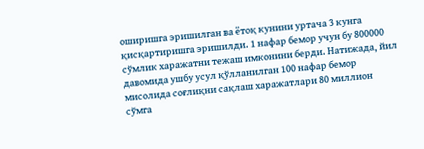оширишга эришилган ва ётоқ кунини уртача 3 кунга қисқартиришга эришилди. 1 нафар бемор учун бу 800000 сўмлик харажатни тежаш имконини берди. Натижада, йил давомида ушбу усул қўлланилган 100 нафар бемор мисолида соғлиқни сақлаш харажатлари 80 миллион сўмга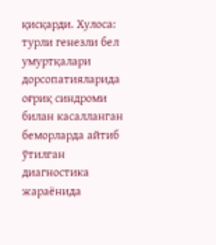қисқарди. Хулоса: турли генезли бел умуртқалари дорсопатияларида оғриқ синдроми билан касалланган беморларда айтиб ўтилган диагностика жараёнида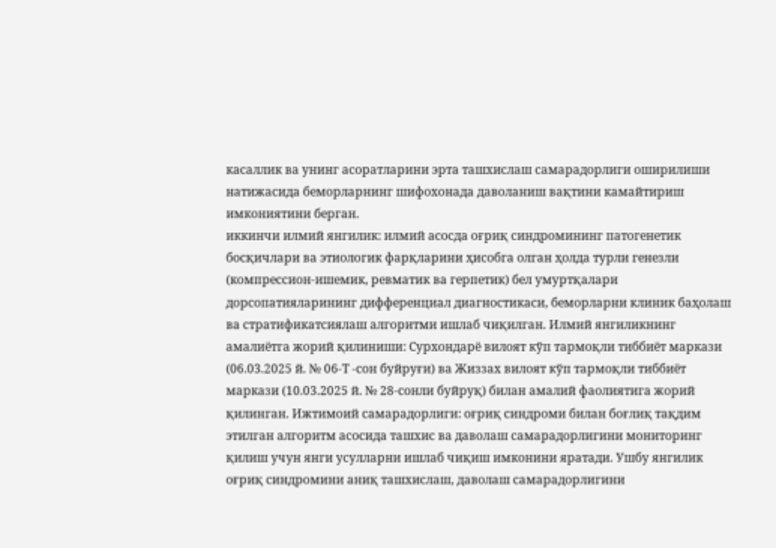касаллик ва унинг асоратларини эрта ташхислаш самарадорлиги оширилиши натижасида беморларнинг шифохонада даволаниш вақтини камайтириш имкониятини берган.
иккинчи илмий янгилик: илмий асосда оғриқ синдромининг патогенетик босқичлари ва этиологик фарқларини ҳисобга олган ҳолда турли генезли (компрессион-ишемик, ревматик ва герпетик) бел умуртқалари дорсопатияларининг дифференциал диагностикаси, беморларни клиник баҳолаш ва стратификатсиялаш алгоритми ишлаб чиқилган. Илмий янгиликнинг амалиётга жорий қилиниши: Сурхондарё вилоят кўп тармоқли тиббиёт маркази (06.03.2025 й. № 06-Т -сон буйруғи) ва Жиззах вилоят кўп тармоқли тиббиёт маркази (10.03.2025 й. № 28-сонли буйруқ) билан амалий фаолиятига жорий қилинган. Ижтимоий самарадорлиги: оғриқ синдроми билан боғлиқ тақдим этилган алгоритм асосида ташхис ва даволаш самарадорлигини мониторинг қилиш учун янги усулларни ишлаб чиқиш имконини яратади. Ушбу янгилик оғриқ синдромини аниқ ташхислаш, даволаш самарадорлигини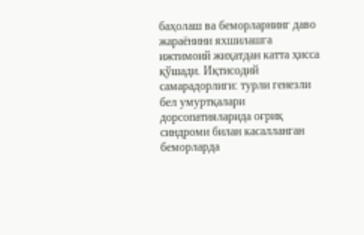баҳолаш ва беморларнинг даво жараёнини яхшилашга ижтимоий жиҳатдан катта ҳисса қўшади. Иқтисодий самарадорлиги: турли генезли бел умуртқалари дорсопатияларида оғриқ синдроми билан касалланган беморларда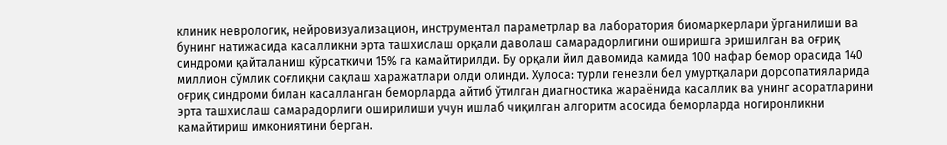клиник неврологик, нейровизуализацион, инструментал параметрлар ва лаборатория биомаркерлари ўрганилиши ва бунинг натижасида касалликни эрта ташхислаш орқали даволаш самарадорлигини оширишга эришилган ва оғриқ синдроми қайталаниш кўрсаткичи 15% га камайтирилди. Бу орқали йил давомида камида 100 нафар бемор орасида 140 миллион сўмлик соғлиқни сақлаш харажатлари олди олинди. Хулоса: турли генезли бел умуртқалари дорсопатияларида оғриқ синдроми билан касалланган беморларда айтиб ўтилган диагностика жараёнида касаллик ва унинг асоратларини эрта ташхислаш самарадорлиги оширилиши учун ишлаб чиқилган алгоритм асосида беморларда ногиронликни камайтириш имкониятини берган.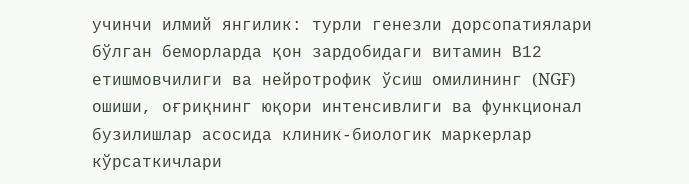учинчи илмий янгилик: турли генезли дорсопатиялари бўлган беморларда қон зардобидаги витамин В12 етишмовчилиги ва нейротрофик ўсиш омилининг (NGF) ошиши, оғриқнинг юқори интенсивлиги ва функционал бузилишлар асосида клиник-биологик маркерлар кўрсаткичлари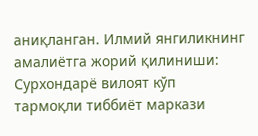аниқланган. Илмий янгиликнинг амалиётга жорий қилиниши: Сурхондарё вилоят кўп тармоқли тиббиёт маркази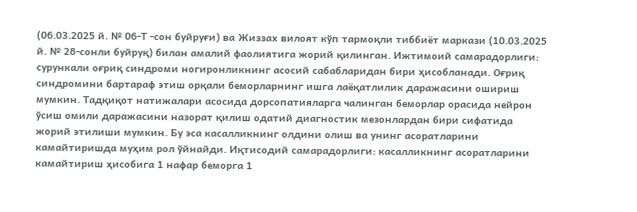(06.03.2025 й. № 06-Т -сон буйруғи) ва Жиззах вилоят кўп тармоқли тиббиёт маркази (10.03.2025 й. № 28-сонли буйруқ) билан амалий фаолиятига жорий қилинган. Ижтимоий самарадорлиги: сурункали оғриқ синдроми ногиронликнинг асосий сабабларидан бири ҳисобланади. Оғриқ синдромини бартараф этиш орқали беморларнинг ишга лаёқатлилик даражасини ошириш мумкин. Тадқиқот натижалари асосида дорсопатияларга чалинган беморлар орасида нейрон ўсиш омили даражасини назорат қилиш одатий диагностик мезонлардан бири сифатида жорий этилиши мумкин. Бу эса касалликнинг олдини олиш ва унинг асоратларини камайтиришда муҳим рол ўйнайди. Иқтисодий самарадорлиги: касалликнинг асоратларини камайтириш ҳисобига 1 нафар беморга 1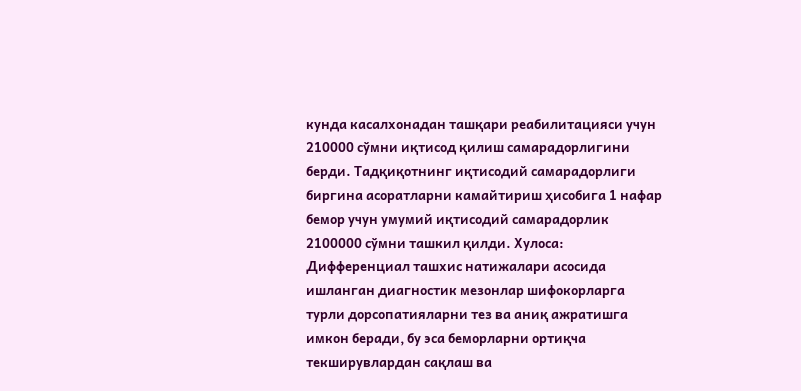кунда касалхонадан ташқари реабилитацияси учун 210000 сўмни иқтисод қилиш самарадорлигини берди. Тадқиқотнинг иқтисодий самарадорлиги биргина асоратларни камайтириш ҳисобига 1 нафар бемор учун умумий иқтисодий самарадорлик 2100000 сўмни ташкил қилди. Хулоса: Дифференциал ташхис натижалари асосида ишланган диагностик мезонлар шифокорларга турли дорсопатияларни тез ва аниқ ажратишга имкон беради, бу эса беморларни ортиқча текширувлардан сақлаш ва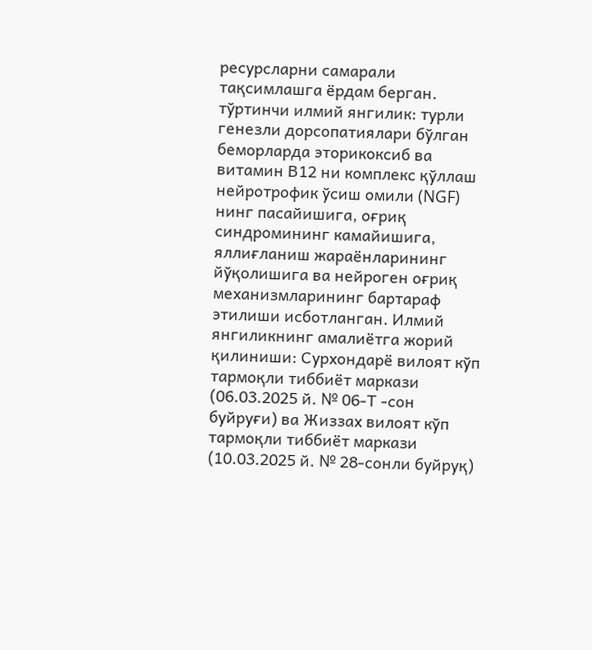ресурсларни самарали тақсимлашга ёрдам берган.
тўртинчи илмий янгилик: турли генезли дорсопатиялари бўлган беморларда эторикоксиб ва витамин В12 ни комплекс қўллаш нейротрофик ўсиш омили (NGF) нинг пасайишига, оғриқ синдромининг камайишига, яллиғланиш жараёнларининг йўқолишига ва нейроген оғриқ механизмларининг бартараф этилиши исботланган. Илмий янгиликнинг амалиётга жорий қилиниши: Сурхондарё вилоят кўп тармоқли тиббиёт маркази (06.03.2025 й. № 06-Т -сон буйруғи) ва Жиззах вилоят кўп тармоқли тиббиёт маркази (10.03.2025 й. № 28-сонли буйруқ)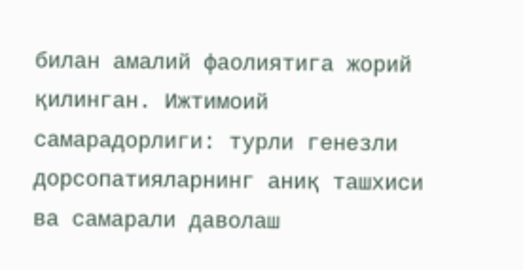билан амалий фаолиятига жорий қилинган. Ижтимоий самарадорлиги: турли генезли дорсопатияларнинг аниқ ташхиси ва самарали даволаш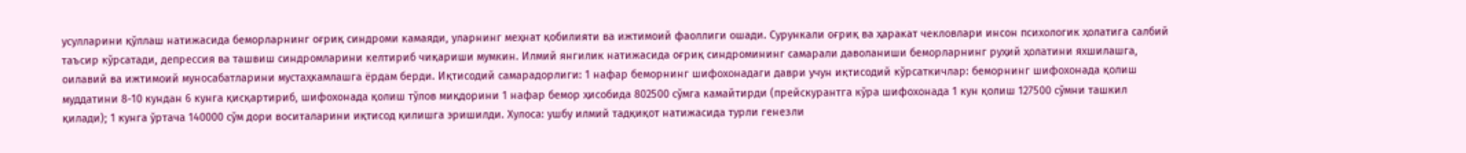усулларини қўллаш натижасида беморларнинг оғриқ синдроми камаяди, уларнинг меҳнат қобилияти ва ижтимоий фаоллиги ошади. Сурункали оғриқ ва ҳаракат чекловлари инсон психологик ҳолатига салбий таъсир кўрсатади, депрессия ва ташвиш синдромларини келтириб чиқариши мумкин. Илмий янгилик натижасида оғриқ синдромининг самарали даволаниши беморларнинг руҳий ҳолатини яхшилашга, оилавий ва ижтимоий муносабатларини мустаҳкамлашга ёрдам берди. Иқтисодий самарадорлиги: 1 нафар беморнинг шифохонадаги даври учун иқтисодий кўрсаткичлар: беморнинг шифохонада қолиш муддатини 8-10 кундан 6 кунга қисқартириб, шифохонада қолиш тўлов миқдорини 1 нафар бемор ҳисобида 802500 сўмга камайтирди (прейскурантга кўра шифохонада 1 кун қолиш 127500 сўмни ташкил қилади); 1 кунга ўртача 140000 сўм дори воситаларини иқтисод қилишга эришилди. Хулоса: ушбу илмий тадқиқот натижасида турли генезли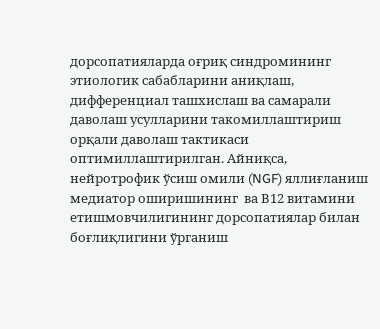дорсопатияларда оғриқ синдромининг этиологик сабабларини аниқлаш, дифференциал ташхислаш ва самарали даволаш усулларини такомиллаштириш орқали даволаш тактикаси оптимиллаштирилган. Айниқса, нейротрофик ўсиш омили (NGF) яллиғланиш медиатор оширишининг  ва В12 витамини етишмовчилигининг дорсопатиялар билан боғлиқлигини ўрганиш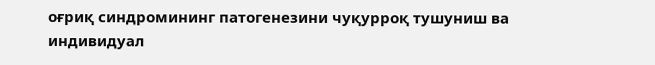оғриқ синдромининг патогенезини чуқурроқ тушуниш ва индивидуал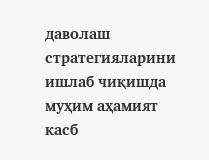даволаш стратегияларини ишлаб чиқишда муҳим аҳамият касб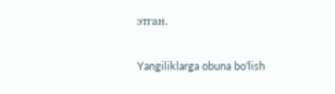этган.

Yangiliklarga obuna bo‘lish